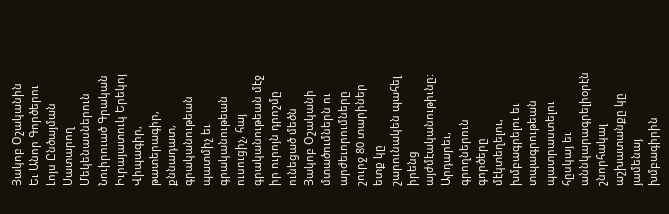Յակոբ Օշականին Եւ Անոր Գործերու Լոյս Ընծայման Սատարող Մեկենասներուն Նուիրուած Գրական Իւրայատուկ Երեկոյ
Վիպագիր, թատերագիր, քննադատ, գրականութեան պատմիչ եւ գրականութեան ուսուցիչ, հայ գրականութեան մէջ իր ուրոյն դրոշմը ունեցած մեծն Յակոբ Օշականի մտածումներն ու արժեւորումները շուրջ 80 տարիներ ետք կը շարունակեն պահել իրենց այժմէականութիւնը:
Արդարեւ, գրողներուն գործերը մէկտեղելու, խմբագրելու եւ տպագրութեան պատրաստելու հըսկայ եւ աննկարագրելիօրէն շնորհակալ աշխատանքը կը յամենայ խմբագիրին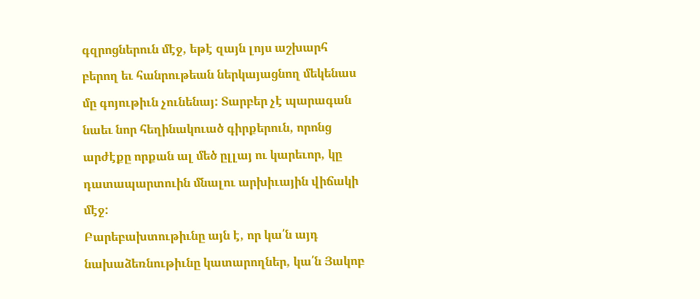գզրոցներուն մէջ, եթէ զայն լոյս աշխարհ բերող եւ հանրութեան ներկայացնող մեկենաս մը գոյութիւն չունենայ: Տարբեր չէ պարագան նաեւ նոր հեղինակուած գիրքերուն, որոնց արժէքը որքան ալ մեծ ըլլայ ու կարեւոր, կը դատապարտուին մնալու արխիւային վիճակի մէջ:
Բարեբախտութիւնը այն է, որ կա՛ն այդ նախաձեռնութիւնը կատարողներ, կա՛ն Յակոբ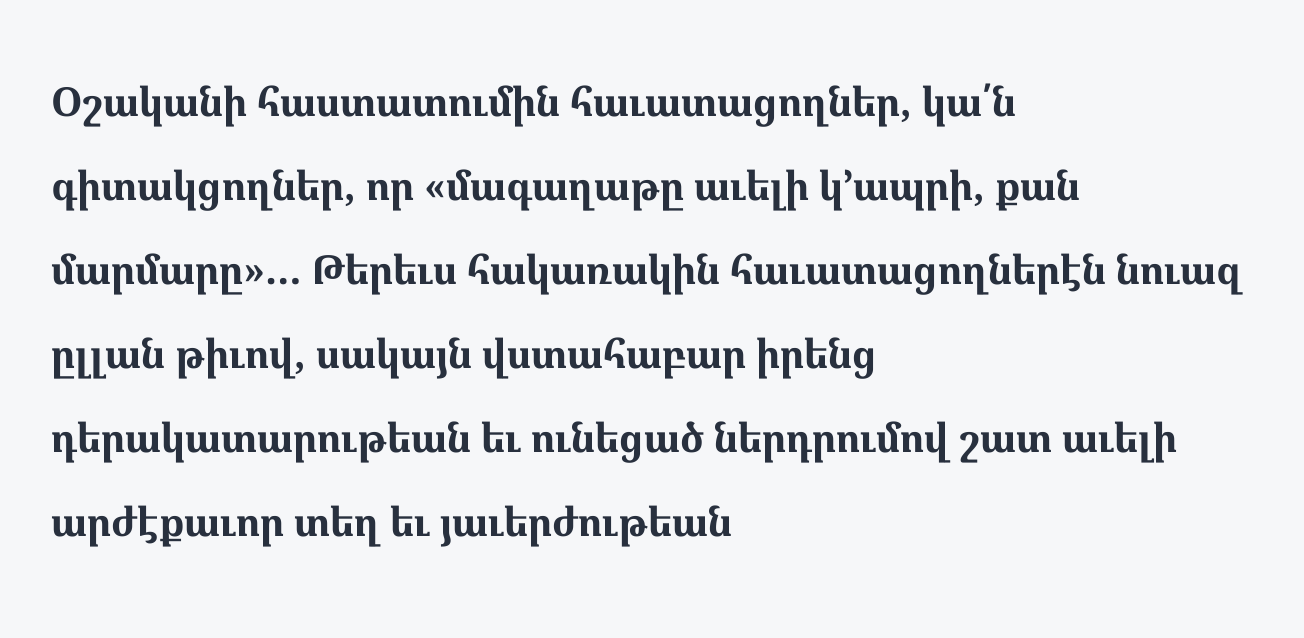Օշականի հաստատումին հաւատացողներ, կա՛ն գիտակցողներ, որ «մագաղաթը աւելի կ’ապրի, քան մարմարը»… Թերեւս հակառակին հաւատացողներէն նուազ ըլլան թիւով, սակայն վստահաբար իրենց դերակատարութեան եւ ունեցած ներդրումով շատ աւելի արժէքաւոր տեղ եւ յաւերժութեան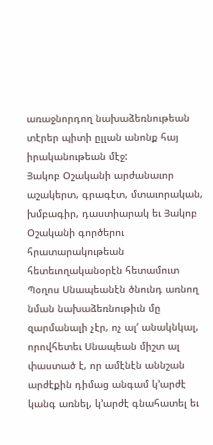առաջնորդող նախաձեռնութեան տէրեր պիտի ըլլան անոնք հայ իրականութեան մէջ:
Յակոբ Օշականի արժանաւոր աշակերտ, գրագէտ, մտաւորական, խմբագիր, դաստիարակ եւ Յակոբ Օշականի գործերու հրատարակութեան հետեւողականօրէն հետամուտ Պօղոս Սնապեանէն ծնունդ առնող նման նախաձեռնութիւն մը զարմանալի չէր, ոչ ալ‘ անակնկալ, որովհետեւ Սնապեան միշտ ալ փաստած է, որ ամէնէն աննշան արժէքին դիմաց անգամ կ’արժէ կանգ առնել, կ’արժէ գնահատել եւ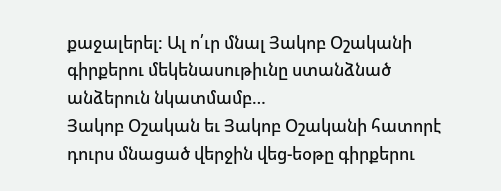քաջալերել: Ալ ո՛ւր մնալ Յակոբ Օշականի գիրքերու մեկենասութիւնը ստանձնած անձերուն նկատմամբ…
Յակոբ Օշական եւ Յակոբ Օշականի հատորէ դուրս մնացած վերջին վեց-եօթը գիրքերու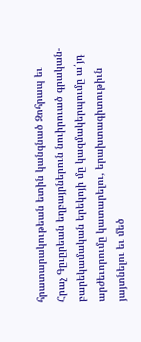հրատարակութեան ետին կանգնած Զոհրապ եւ Հրաչ Գըւըրեան եղբայրներուն նուիրուած գրական-բարեկամական երեկոյի մը կազմակերպումը ա՛յդ արժեւորումը կատարելու, երախտագիտութիւն յայտնելու եւ մեծ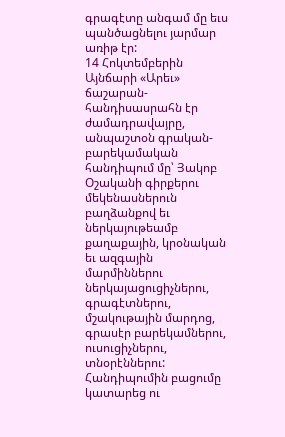գրագէտը անգամ մը եւս պանծացնելու յարմար առիթ էր:
14 Հոկտեմբերին Այնճարի «Արեւ» ճաշարան-հանդիսասրահն էր ժամադրավայրը, անպաշտօն գրական-բարեկամական հանդիպում մը՝ Յակոբ Օշականի գիրքերու մեկենասներուն բաղձանքով եւ ներկայութեամբ քաղաքային, կրօնական եւ ազգային մարմիններու ներկայացուցիչներու, գրագէտներու, մշակութային մարդոց, գրասէր բարեկամներու, ուսուցիչներու, տնօրէններու:
Հանդիպումին բացումը կատարեց ու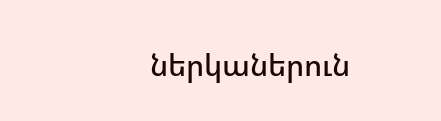ներկաներուն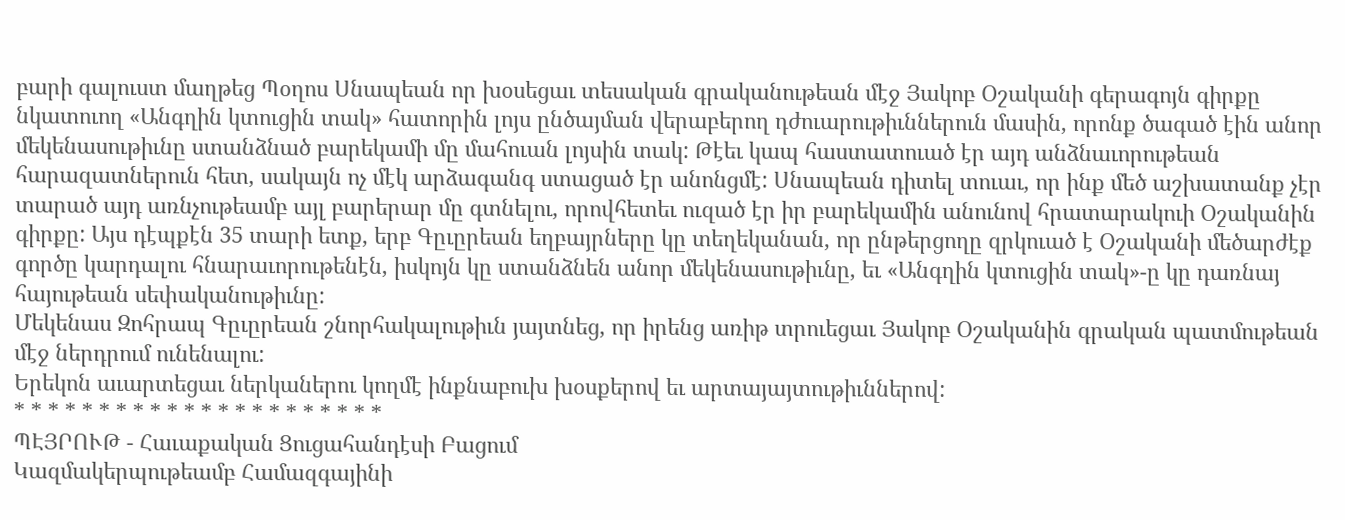բարի գալուստ մաղթեց Պօղոս Սնապեան որ խօսեցաւ տեսական գրականութեան մէջ Յակոբ Օշականի գերագոյն գիրքը նկատուող «Անգղին կտուցին տակ» հատորին լոյս ընծայման վերաբերող դժուարութիւններուն մասին, որոնք ծագած էին անոր մեկենասութիւնը ստանձնած բարեկամի մը մահուան լոյսին տակ: Թէեւ կապ հաստատուած էր այդ անձնաւորութեան հարազատներուն հետ, սակայն ոչ մէկ արձագանգ ստացած էր անոնցմէ: Սնապեան դիտել տուաւ, որ ինք մեծ աշխատանք չէր տարած այդ առնչութեամբ այլ բարերար մը գտնելու, որովհետեւ ուզած էր իր բարեկամին անունով հրատարակուի Օշականին գիրքը: Այս դէպքէն 35 տարի ետք, երբ Գըւըրեան եղբայրները կը տեղեկանան, որ ընթերցողը զրկուած է Օշականի մեծարժէք գործը կարդալու հնարաւորութենէն, իսկոյն կը ստանձնեն անոր մեկենասութիւնը, եւ «Անգղին կտուցին տակ»-ը կը դառնայ հայութեան սեփականութիւնը:
Մեկենաս Զոհրապ Գըւըրեան շնորհակալութիւն յայտնեց, որ իրենց առիթ տրուեցաւ Յակոբ Օշականին գրական պատմութեան մէջ ներդրում ունենալու:
Երեկոն աւարտեցաւ ներկաներու կողմէ ինքնաբուխ խօսքերով եւ արտայայտութիւններով:
* * * * * * * * * * * * * * * * * * * * * *
ՊԷՅՐՈՒԹ - Հաւաքական Ցուցահանդէսի Բացում
Կազմակերպութեամբ Համազգայինի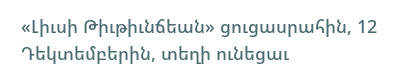«Լիւսի Թիւթիւնճեան» ցուցասրահին, 12 Դեկտեմբերին, տեղի ունեցաւ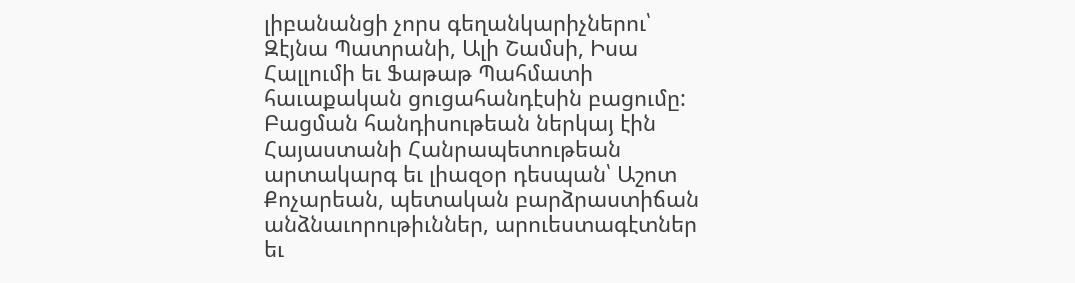լիբանանցի չորս գեղանկարիչներու՝ Զէյնա Պատրանի, Ալի Շամսի, Իսա Հալլումի եւ Ֆաթաթ Պահմատի հաւաքական ցուցահանդէսին բացումը:
Բացման հանդիսութեան ներկայ էին Հայաստանի Հանրապետութեան արտակարգ եւ լիազօր դեսպան՝ Աշոտ Քոչարեան, պետական բարձրաստիճան անձնաւորութիւններ, արուեստագէտներ եւ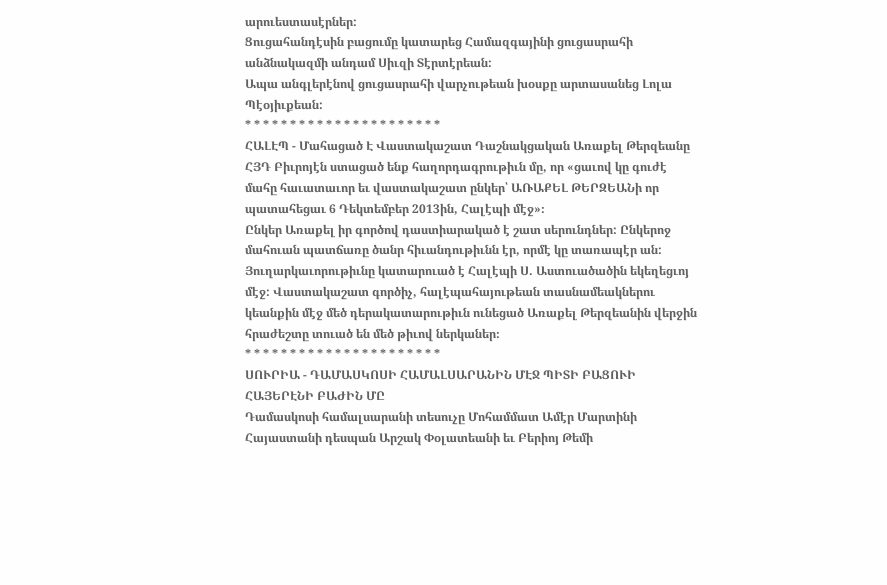արուեստասէրներ:
Ցուցահանդէսին բացումը կատարեց Համազգայինի ցուցասրահի անձնակազմի անդամ Սիւզի Տէրտէրեան:
Ապա անգլերէնով ցուցասրահի վարչութեան խօսքը արտասանեց Լոլա Պէօյիւքեան:
* * * * * * * * * * * * * * * * * * * * * *
ՀԱԼԷՊ - Մահացած Է Վաստակաշատ Դաշնակցական Առաքել Թերզեանը
ՀՅԴ Բիւրոյէն ստացած ենք հաղորդագրութիւն մը, որ «ցաւով կը գուժէ մահը հաւատաւոր եւ վաստակաշատ ընկեր՝ ԱՌԱՔԵԼ ԹԵՐԶԵԱՆի որ պատահեցաւ 6 Դեկտեմբեր 2013ին, Հալէպի մէջ»։
Ընկեր Առաքել իր գործով դաստիարակած է շատ սերունդներ: Ընկերոջ մահուան պատճառը ծանր հիւանդութիւնն էր, որմէ կը տառապէր ան:
Յուղարկաւորութիւնը կատարուած է Հալէպի Ս. Աստուածածին եկեղեցւոյ մէջ: Վաստակաշատ գործիչ, հալէպահայութեան տասնամեակներու կեանքին մէջ մեծ դերակատարութիւն ունեցած Առաքել Թերզեանին վերջին հրաժեշտը տուած են մեծ թիւով ներկաներ։
* * * * * * * * * * * * * * * * * * * * * *
ՍՈՒՐԻԱ - ԴԱՄԱՍԿՈՍԻ ՀԱՄԱԼՍԱՐԱՆԻՆ ՄԷՋ ՊԻՏԻ ԲԱՑՈՒԻ ՀԱՅԵՐԷՆԻ ԲԱԺԻՆ ՄԸ
Դամասկոսի համալսարանի տեսուչը Մոհամմատ Ամէր Մարտինի Հայաստանի դեսպան Արշակ Փօլատեանի եւ Բերիոյ Թեմի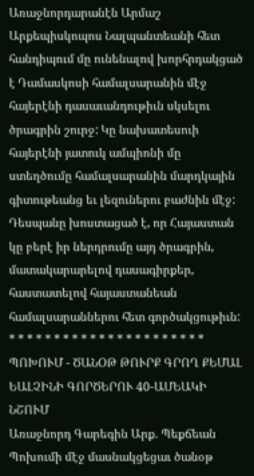Առաջնորդարանէն Արմաշ Արքեպիսկոպոս Նալպանտեանի հետ հանդիպում մը ունենալով խորհրդակցած է Դամասկոսի համալսարանին մէջ հայերէնի դասաւանդութիւն սկսելու ծրագրին շուրջ: Կը նախատեսուի հայերէնի յատուկ ամպիոնի մը ստեղծումը համալսարանին մարդկային գիտութեանց եւ լեզուներու բաժնին մէջ: Դեսպանը խոստացած է, որ Հայաստան կը բերէ իր ներդրումը այդ ծրագրին, մատակարարելով դասագիրքեր, հաստատելով հայաստանեան համալսարաններու հետ գործակցութիւն:
* * * * * * * * * * * * * * * * * * * * * *
ՊՈԽՈՒՄ - ԾԱՆՕԹ ԹՈՒՐՔ ԳՐՈՂ ՔԵՄԱԼ ԵԱԼՉԻՆԻ ԳՈՐԾԵՐՈՒ 40-ԱՄԵԱԿԻ ՆՇՈՒՄ
Առաջնորդ Գարեգին Արք. Պեքճեան Պոխումի մէջ մասնակցեցաւ ծանօթ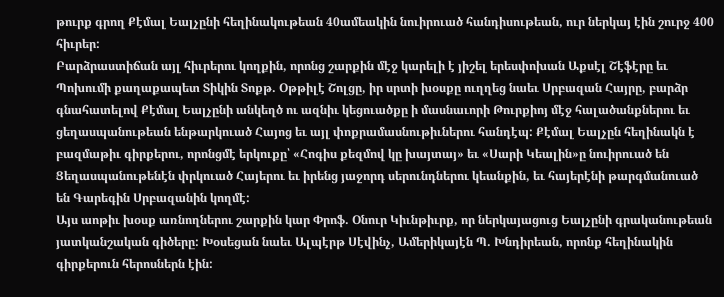թուրք գրող Քէմալ Եալչընի հեղինակութեան 40ամեակին նուիրուած հանդիսութեան, ուր ներկայ էին շուրջ 400 հիւրեր:
Բարձրաստիճան այլ հիւրերու կողքին, որոնց շարքին մէջ կարելի է յիշել երեսփոխան Աքսէլ Շէֆէրը եւ Պոխումի քաղաքապետ Տիկին Տոքթ. Օթթիլէ Շոլցը, իր սրտի խօսքը ուղղեց նաեւ Սրբազան Հայրը, բարձր գնահատելով Քէմալ Եալչընի անկեղծ ու ազնիւ կեցուածքը ի մասնաւորի Թուրքիոյ մէջ հալածանքներու եւ ցեղասպանութեան ենթարկուած Հայոց եւ այլ փոքրամասնութիւներու հանդէպ: Քէմալ Եալչըն հեղինակն է բազմաթիւ գիրքերու, որոնցմէ երկուքը՝ «Հոգիս քեզմով կը խայտայ» եւ «Սարի Կեալին»ը նուիրուած են Ցեղասպանութենէն փրկուած Հայերու եւ իրենց յաջորդ սերունդներու կեանքին, եւ հայերէնի թարգմանուած են Գարեգին Սրբազանին կողմէ:
Այս աոթիւ խօսք առնողներու շարքին կար Փրոֆ. Օնուր Կիւնթիւրք, որ ներկայացուց Եալչընի գրականութեան յատկանշական գիծերը: Խօսեցան նաեւ Ալպէրթ Սէվինչ, Ամերիկայէն Պ. Խնդիրեան, որոնք հեղինակին գիրքերուն հերոսներն էին: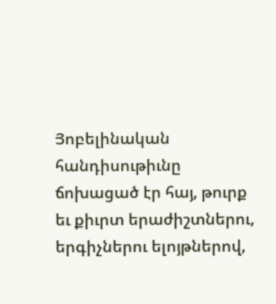Յոբելինական հանդիսութիւնը ճոխացած էր հայ, թուրք եւ քիւրտ երաժիշտներու, երգիչներու ելոյթներով,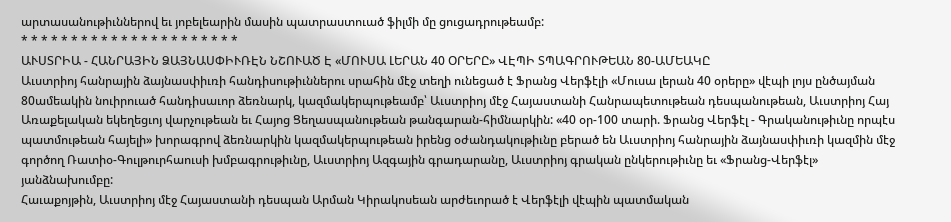արտասանութիւններով եւ յոբելեարին մասին պատրաստուած ֆիլմի մը ցուցադրութեամբ:
* * * * * * * * * * * * * * * * * * * * * *
ԱՒՍՏՐԻԱ - ՀԱՆՐԱՅԻՆ ՁԱՅՆԱՍՓԻՒՌԷՆ ՆՇՈՒԱԾ Է «ՄՈՒՍԱ ԼԵՐԱՆ 40 ՕՐԵՐԸ» ՎԷՊԻ ՏՊԱԳՐՈՒԹԵԱՆ 80-ԱՄԵԱԿԸ
Աւստրիոյ հանրային ձայնասփիւռի հանդիսութիւններու սրահին մէջ տեղի ունեցած է Ֆրանց Վերֆէլի «Մուսա լերան 40 օրերը» վէպի լոյս ընծայման 80ամեակին նուիրուած հանդիսաւոր ձեռնարկ, կազմակերպութեամբ՝ Աւստրիոյ մէջ Հայաստանի Հանրապետութեան դեսպանութեան, Աւստրիոյ Հայ Առաքելական եկեղեցւոյ վարչութեան եւ Հայոց Ցեղասպանութեան թանգարան-հիմնարկին: «40 օր-100 տարի. Ֆրանց Վերֆէլ - Գրականութիւնը որպէս պատմութեան հայելի» խորագրով ձեռնարկին կազմակերպութեան իրենց օժանդակութիւնը բերած են Աւստրիոյ հանրային ձայնասփիւռի կազմին մէջ գործող Ռատիօ-Գուլթուրհաուսի խմբագրութիւնը, Աւստրիոյ Ազգային գրադարանը, Աւստրիոյ գրական ընկերութիւնը եւ «Ֆրանց-Վերֆէլ» յանձնախումբը:
Հաւաքոյթին, Աւստրիոյ մէջ Հայաստանի դեսպան Արման Կիրակոսեան արժեւորած է Վերֆէլի վէպին պատմական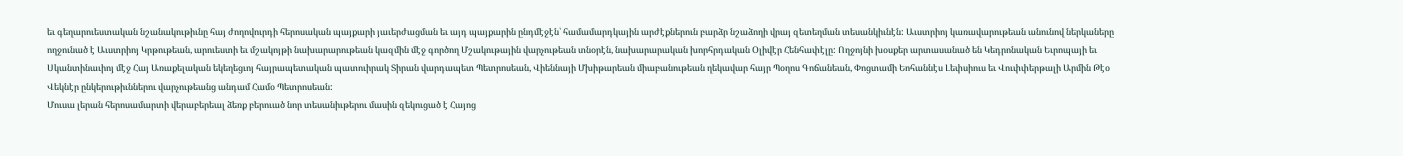եւ գեղարուեստական նշանակութիւնը հայ ժողովուրդի հերոսական պայքարի յաւերժացման եւ այդ պայքարին ընդմէջէն՝ համամարդկային արժէքներուն բարձր նշաձողի վրայ զետեղման տեսանկիւնէն: Աւստրիոյ կառավարութեան անունով ներկաները ողջունած է Աւստրիոյ Կրթութեան, արուեստի եւ մշակոյթի նախարարութեան կազմին մէջ գործող Մշակութային վարչութեան տնօրէն, նախարարական խորհրդական Օլիվէր Հենհափէլը: Ողջոյնի խօսքեր արտասանած են Կեդրոնական Եւրոպայի եւ Սկանտինաւիոյ մէջ Հայ Առաքելական եկեղեցւոյ հայրապետական պատուիրակ Տիրան վարդապետ Պետրոսեան, Վիեննայի Մխիթարեան միաբանութեան ղեկավար հայր Պօղոս Գոճանեան, Փոցտամի Եոհաննէս Լեփսիուս եւ Վուփփերթալի Արմին Թէօ Վեկնէր ընկերութիւններու վարչութեանց անդամ Համօ Պետրոսեան:
Մուսա լերան հերոսամարտի վերաբերեալ ձեռք բերուած նոր տեսանիւթերու մասին զեկուցած է Հայոց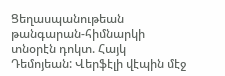Ցեղասպանութեան թանգարան-հիմնարկի տնօրէն դոկտ. Հայկ Դեմոյեան: Վերֆէլի վէպին մէջ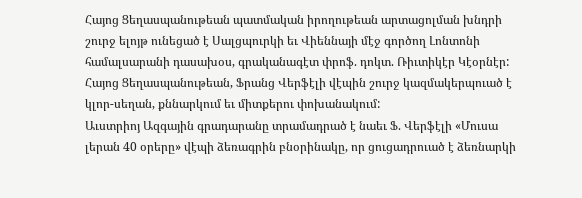Հայոց Ցեղասպանութեան պատմական իրողութեան արտացոլման խնդրի շուրջ ելոյթ ունեցած է Սալցպուրկի եւ Վիեննայի մէջ գործող Լոնտոնի համալսարանի դասախօս, գրականագէտ փրոֆ. դոկտ. Ռիւտիկէր Կէօրնէր: Հայոց Ցեղասպանութեան, Ֆրանց Վերֆէլի վէպին շուրջ կազմակերպուած է կլոր-սեղան, քննարկում եւ միտքերու փոխանակում:
Աւստրիոյ Ազգային գրադարանը տրամադրած է նաեւ Ֆ. Վերֆէլի «Մուսա լերան 40 օրերը» վէպի ձեռագրին բնօրինակը, որ ցուցադրուած է ձեռնարկի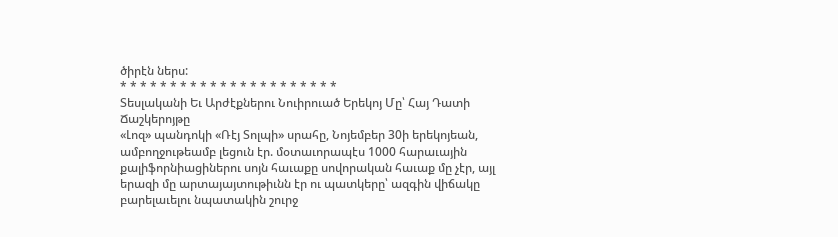ծիրէն ներս:
* * * * * * * * * * * * * * * * * * * * * *
Տեսլականի Եւ Արժէքներու Նուիրուած Երեկոյ Մը՝ Հայ Դատի Ճաշկերոյթը
«Լոզ» պանդոկի «Ռէյ Տոլպի» սրահը, Նոյեմբեր 30ի երեկոյեան, ամբողջութեամբ լեցուն էր. մօտաւորապէս 1000 հարաւային քալիֆորնիացիներու սոյն հաւաքը սովորական հաւաք մը չէր, այլ երազի մը արտայայտութիւնն էր ու պատկերը՝ ազգին վիճակը բարելաւելու նպատակին շուրջ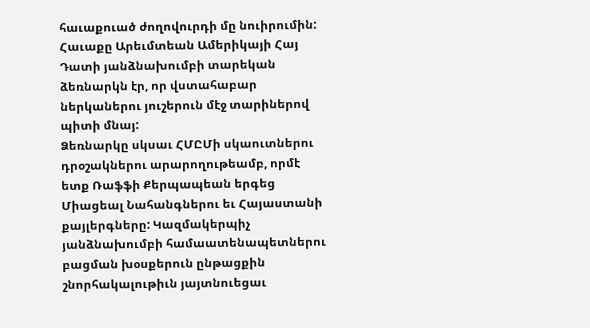հաւաքուած ժողովուրդի մը նուիրումին: Հաւաքը Արեւմտեան Ամերիկայի Հայ Դատի յանձնախումբի տարեկան ձեռնարկն էր, որ վստահաբար ներկաներու յուշերուն մէջ տարիներով պիտի մնայ:
Ձեռնարկը սկսաւ ՀՄԸՄի սկաուտներու դրօշակներու արարողութեամբ, որմէ ետք Ռաֆֆի Քերպապեան երգեց Միացեալ Նահանգներու եւ Հայաստանի քայլերգները: Կազմակերպիչ յանձնախումբի համաատենապետներու բացման խօսքերուն ընթացքին շնորհակալութիւն յայտնուեցաւ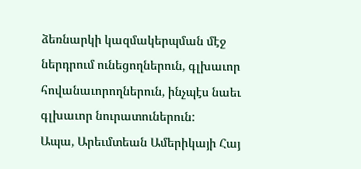ձեռնարկի կազմակերպման մէջ ներդրում ունեցողներուն, գլխաւոր հովանաւորողներուն, ինչպէս նաեւ գլխաւոր նուրատուներուն:
Ապա, Արեւմտեան Ամերիկայի Հայ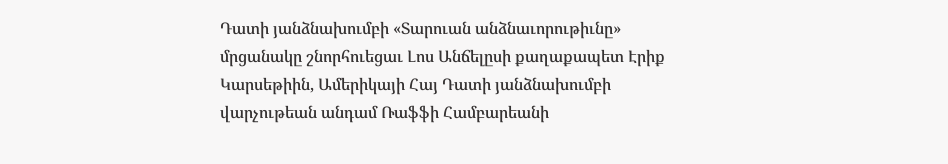Դատի յանձնախումբի «Տարուան անձնաւորութիւնը» մրցանակը շնորհուեցաւ Լոս Անճելըսի քաղաքապետ Էրիք Կարսեթիին, Ամերիկայի Հայ Դատի յանձնախումբի վարչութեան անդամ Ռաֆֆի Համբարեանի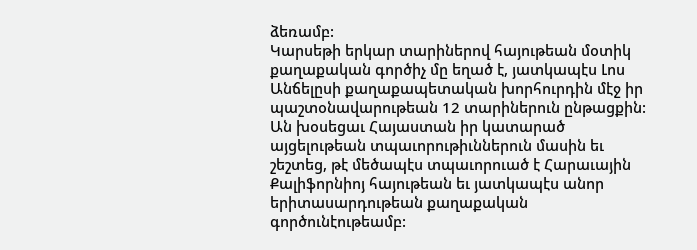ձեռամբ:
Կարսեթի երկար տարիներով հայութեան մօտիկ քաղաքական գործիչ մը եղած է, յատկապէս Լոս Անճելըսի քաղաքապետական խորհուրդին մէջ իր պաշտօնավարութեան 12 տարիներուն ընթացքին: Ան խօսեցաւ Հայաստան իր կատարած այցելութեան տպաւորութիւններուն մասին եւ շեշտեց, թէ մեծապէս տպաւորուած է Հարաւային Քալիֆորնիոյ հայութեան եւ յատկապէս անոր երիտասարդութեան քաղաքական գործունէութեամբ: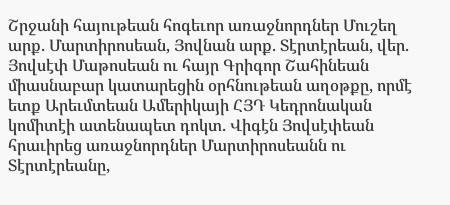Շրջանի հայութեան հոգեւոր առաջնորդներ Մուշեղ արք. Մարտիրոսեան, Յովնան արք. Տէրտէրեան, վեր. Յովսէփ Մաթոսեան ու հայր Գրիգոր Շահինեան միասնաբար կատարեցին օրհնութեան աղօթքը, որմէ ետք Արեւմտեան Ամերիկայի ՀՅԴ Կեդրոնական կոմիտէի ատենապետ դոկտ. Վիգէն Յովսէփեան հրաւիրեց առաջնորդներ Մարտիրոսեանն ու Տէրտէրեանը,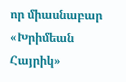որ միասնաբար «Խրիմեան Հայրիկ»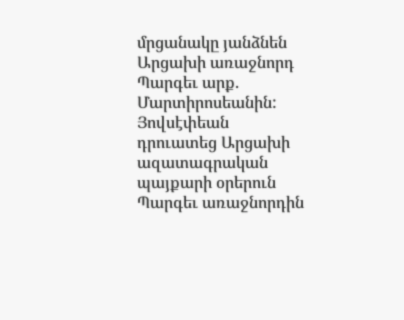մրցանակը յանձնեն Արցախի առաջնորդ Պարգեւ արք. Մարտիրոսեանին: Յովսէփեան դրուատեց Արցախի ազատագրական պայքարի օրերուն Պարգեւ առաջնորդին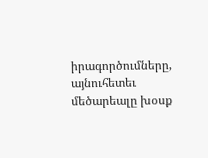իրագործումները, այնուհետեւ մեծարեալը խօսք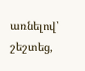առնելով՝ շեշտեց,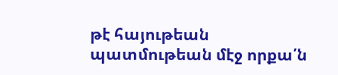թէ հայութեան պատմութեան մէջ որքա՛ն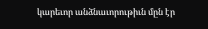կարեւոր անձնաւորութիւն մըն էր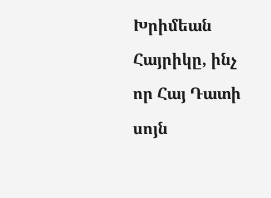Խրիմեան Հայրիկը, ինչ որ Հայ Դատի սոյն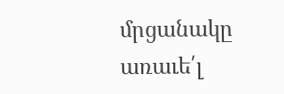մրցանակը առաւե՛լ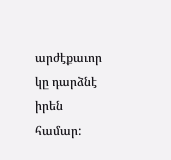արժէքաւոր կը դարձնէ իրեն համար: